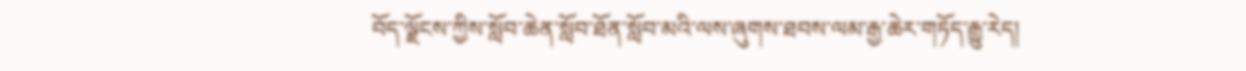བོད་ལྗོངས་ཀྱིས་སློབ་ཆེན་སློབ་ཐོན་སློབ་མའི་ལས་ཞུགས་ཐབས་ལམ་རྒྱ་ཆེར་གཏོད་རྒྱུ་རེད།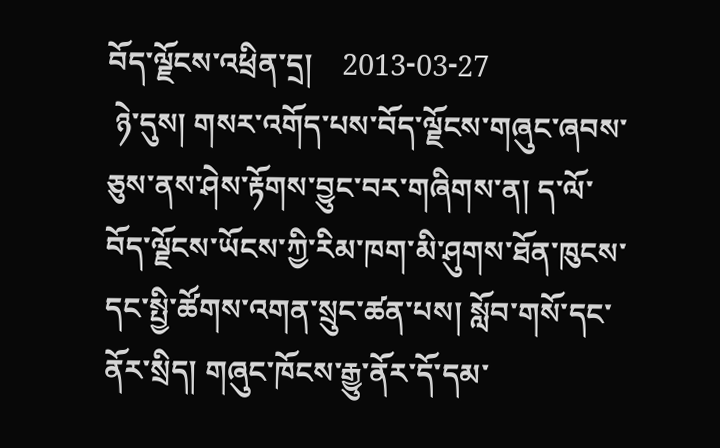བོད་ལྗོངས་འཕྲིན་དྲ།    2013-03-27
 ཉེ་དུས། གསར་འགོད་པས་བོད་ལྗོངས་གཞུང་ཞབས་ཅུས་ནས་ཤེས་རྟོགས་བྱུང་བར་གཞིགས་ན། ད་ལོ་བོད་ལྗོངས་ཡོངས་ཀྱི་རིམ་ཁག་མི་ཤུགས་ཐོན་ཁུངས་དང་སྤྱི་ཚོགས་འགན་སྲུང་ཚན་པས། སློབ་གསོ་དང་ནོར་སྲིད། གཞུང་ཁོངས་རྒྱུ་ནོར་དོ་དམ་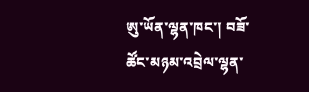ཨུ་ཡོན་ལྷན་ཁང་། བཟོ་ཚོང་མཉམ་འབྲེལ་ལྷན་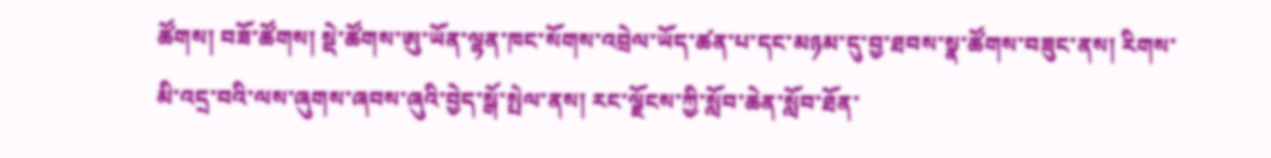ཚོགས། བཟོ་ཚོགས། སྡེ་ཚོགས་ཨུ་ཡོན་ལྷན་ཁང་སོགས་འབྲེལ་ཡོད་ཚན་པ་དང་མཉམ་དུ་བྱ་ཐབས་སྣ་ཚོགས་བཟུང་ནས། རིགས་མི་འདྲ་བའི་ལས་ཞུགས་ཞབས་ཞུའི་བྱེད་སྒོ་སྤེལ་ནས། རང་ལྗོངས་ཀྱི་སློབ་ཆེན་སློབ་ཐོན་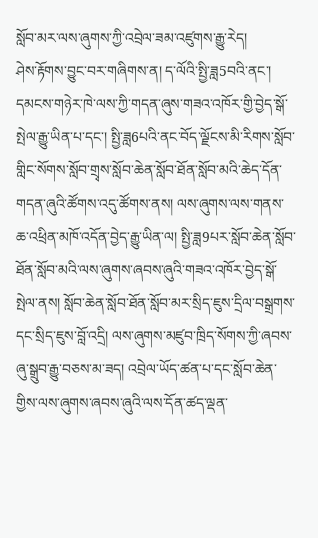སློབ་མར་ལས་ཞུགས་ཀྱི་འབྲེལ་ཟམ་འཛུགས་རྒྱུ་རེད།
ཤེས་རྟོགས་བྱུང་བར་གཞིགས་ན། ད་ལོའི་སྤྱི་ཟླ5བའི་ནང་། དམངས་གཉེར་ཁེ་ལས་ཀྱི་གདན་ཞུས་གཟའ་འཁོར་གྱི་བྱེད་སྒོ་སྤེལ་རྒྱུ་ཡིན་པ་དང་། སྤྱི་ཟླ6པའི་ནང་བོད་ལྗོངས་མི་རིགས་སློབ་གླིང་སོགས་སློབ་གྲྭས་སློབ་ཆེན་སློབ་ཐོན་སློབ་མའི་ཆེད་དོན་གདན་ཞུའི་ཚོགས་འདུ་ཚོགས་ནས། ལས་ཞུགས་ལས་གནས་ཆ་འཕྲིན་མཁོ་འདོན་བྱེད་རྒྱུ་ཡིན་ལ། སྤྱི་ཟླ9པར་སློབ་ཆེན་སློབ་ཐོན་སློབ་མའི་ལས་ཞུགས་ཞབས་ཞུའི་གཟའ་འཁོར་བྱེད་སྒོ་སྤེལ་ནས། སློབ་ཆེན་སློབ་ཐོན་སློབ་མར་སྲིད་ཇུས་དྲིལ་བསྒྲགས་དང་སྲིད་ཇུས་བློ་འདྲི། ལས་ཞུགས་མཛུབ་ཁྲིད་སོགས་ཀྱི་ཞབས་ཞུ་སྒྲུབ་རྒྱུ་བཅས་མ་ཟད། འབྲེལ་ཡོད་ཚན་པ་དང་སློབ་ཆེན་གྱིས་ལས་ཞུགས་ཞབས་ཞུའི་ལས་དོན་ཚད་ལྡན་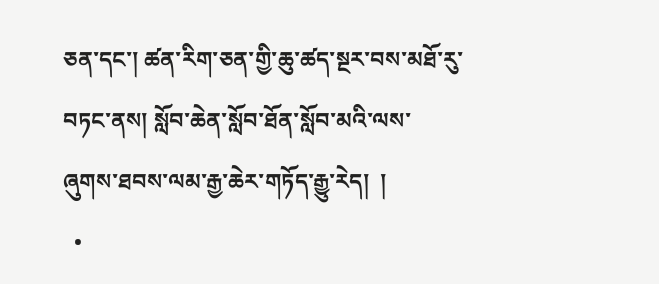ཅན་དང་། ཚན་རིག་ཅན་གྱི་ཆུ་ཚད་སྔར་བས་མཐོ་རུ་བཏང་ནས། སློབ་ཆེན་སློབ་ཐོན་སློབ་མའི་ལས་ཞུགས་ཐབས་ལམ་རྒྱ་ཆེར་གཏོད་རྒྱུ་རེད།  །
  •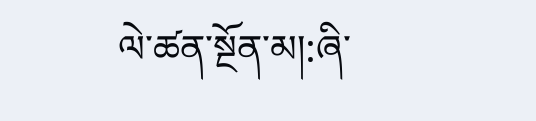ལེ་ཚན་སྔོན་མ།:ཞི་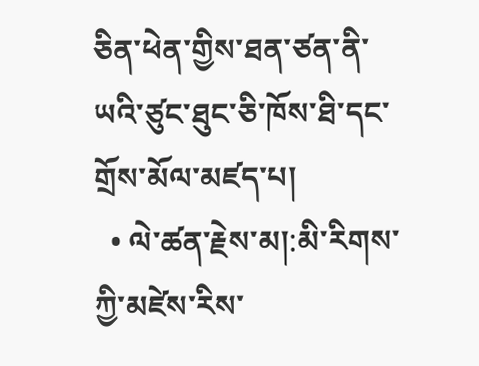ཅིན་ཕེན་གྱིས་ཐན་ཙན་ནི་ཡའི་ཙུང་ཐུང་ཅི་ཁོས་ཐི་དང་གྲོས་མོལ་མཛད་པ།
  • ལེ་ཚན་རྗེས་མ།:མི་རིགས་ཀྱི་མཛེས་རིས་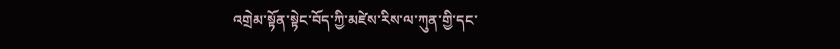འགྲེམ་སྟོན་སྟེང་བོད་ཀྱི་མཛེས་རིས་ལ་ཀུན་གྱི་དང་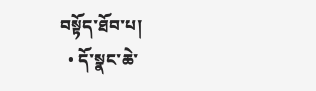བསྟོད་ཐོབ་པ།
  • དོ་སྣང་ཆེ་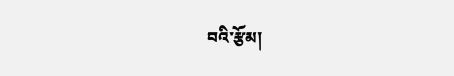བའི་རྩོམ།